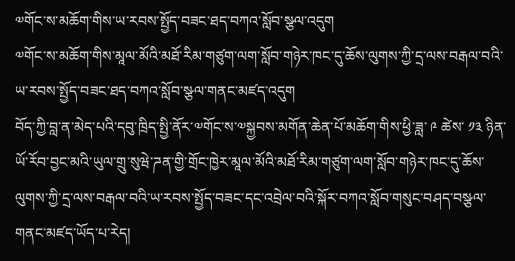༧གོང་ས་མཆོག་གིས་ཡ་རབས་སྤྱོད་བཟང་ཐད་བཀའ་སློབ་སྩལ་འདུག
༧གོང་ས་མཆོག་གིས་མཱལ་མོའི་མཐོ་རིམ་གཙུག་ལག་སློབ་གཉེར་ཁང་དུ་ཆོས་ལུགས་ཀྱི་དྲ་ལས་བརྒལ་བའི་ཡ་རབས་སྤྱོད་བཟང་ཐད་བཀའ་སློབ་སྩལ་གནང་མཛད་འདུག
བོད་ཀྱི་བླ་ན་མེད་པའི་དབུ་ཁྲིད་སྤྱི་ནོར་༧གོང་ས་༧སྐྱབས་མགོན་ཆེན་པོ་མཆོག་གིས་ཕྱི་ཟླ་ ༩ ཚེས་ ༡༣ ཉིན་ཡོ་རོབ་བྱང་མའི་ཡུལ་གྲུ་སུཝེ་ཌན་གྱི་གྲོང་ཁྱེར་མཱལ་མོའི་མཐོ་རིམ་གཙུག་ལག་སློབ་གཉེར་ཁང་དུ་ཆོས་ལུགས་ཀྱི་དྲ་ལས་བརྒལ་བའི་ཡ་རབས་སྤྱོད་བཟང་དང་འབྲེལ་བའི་སྐོར་བཀའ་སློབ་གསུང་བཤད་བསྩལ་གནང་མཛད་ཡོད་པ་རེད།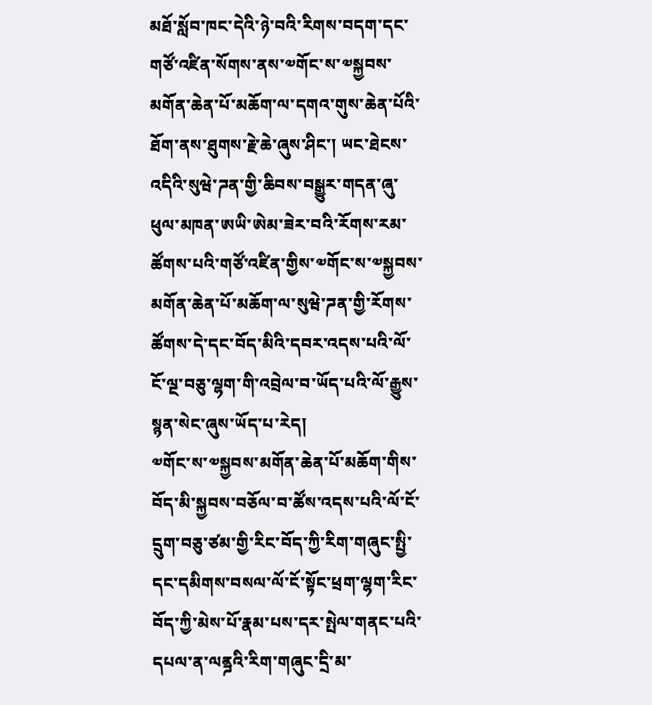མཐོ་སློབ་ཁང་དེའི་ཉེ་བའི་རིགས་བདག་དང་གཙོ་འཛིན་སོགས་ནས་༧གོང་ས་༧སྐྱབས་མགོན་ཆེན་པོ་མཆོག་ལ་དགའ་གུས་ཆེན་པོའི་ཐོག་ནས་ཐུགས་རྗེ་ཆེ་ཞུས་ཤིང་། ཡང་ཐེངས་འདིའི་སུཝེ་ཌན་གྱི་ཆིབས་བསྒྱུར་གདན་ཞུ་ཕུལ་མཁན་ཨཡི་ཨེམ་ཟེར་བའི་རོགས་རམ་ཚོགས་པའི་གཙོ་འཛིན་གྱིས་༧གོང་ས་༧སྐྱབས་མགོན་ཆེན་པོ་མཆོག་ལ་སུཝེ་ཌན་གྱི་རོགས་ཚོགས་དེ་དང་བོད་མིའི་དབར་འདས་པའི་ལོ་ངོ་ལྔ་བཅུ་ལྷག་གི་འབྲེལ་བ་ཡོད་པའི་ལོ་རྒྱུས་སྙན་སེང་ཞུས་ཡོད་པ་རེད།
༧གོང་ས་༧སྐྱབས་མགོན་ཆེན་པོ་མཆོག་གིས་བོད་མི་སྐྱབས་བཅོལ་བ་ཚོས་འདས་པའི་ལོ་ངོ་དྲུག་བཅུ་ཙམ་གྱི་རིང་བོད་ཀྱི་རིག་གཞུང་སྤྱི་དང་དམིགས་བསལ་ལོ་ངོ་སྟོང་ཕྲག་ལྷག་རིང་བོད་ཀྱི་མེས་པོ་རྣམ་པས་དར་སྤེལ་གནང་པའི་དཔལ་ན་ལནྜའི་རིག་གཞུང་དྲི་མ་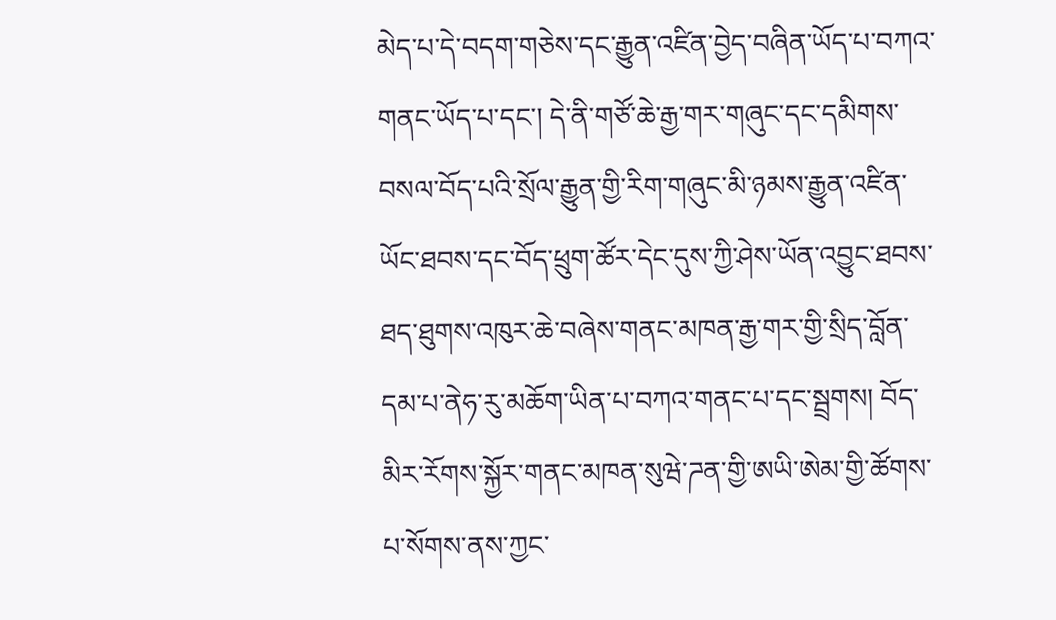མེད་པ་དེ་བདག་གཅེས་དང་རྒྱུན་འཛིན་བྱེད་བཞིན་ཡོད་པ་བཀའ་གནང་ཡོད་པ་དང་། དེ་ནི་གཙོ་ཆེ་རྒྱ་གར་གཞུང་དང་དམིགས་བསལ་བོད་པའི་སྲོལ་རྒྱུན་གྱི་རིག་གཞུང་མི་ཉམས་རྒྱུན་འཛིན་ཡོང་ཐབས་དང་བོད་ཕྲུག་ཚོར་དེང་དུས་ཀྱི་ཤེས་ཡོན་འབྱུང་ཐབས་ཐད་ཐུགས་འཁུར་ཆེ་བཞེས་གནང་མཁན་རྒྱ་གར་གྱི་སྲིད་བློན་དམ་པ་ནེཧ་རུ་མཆོག་ཡིན་པ་བཀའ་གནང་པ་དང་སྦྲགས། བོད་མིར་རོགས་སྐྱོར་གནང་མཁན་སུཝེ་ཌན་གྱི་ཨཡི་ཨེམ་གྱི་ཚོགས་པ་སོགས་ནས་ཀྱང་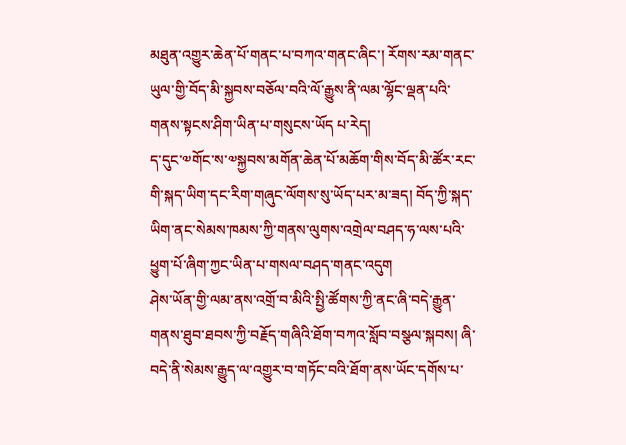མཐུན་འགྱུར་ཆེན་པོ་གནང་པ་བཀའ་གནང་ཞིང་། རོགས་རམ་གནང་ཡུལ་གྱི་བོད་མི་སྐྱབས་བཅོལ་བའི་ལོ་རྒྱུས་ནི་ལམ་ལྷོང་ལྡན་པའི་གནས་སྟངས་ཤིག་ཡིན་པ་གསུངས་ཡོད པ་རེད།
ད་དུང་༧གོང་ས་༧སྐྱབས་མགོན་ཆེན་པོ་མཆོག་གིས་བོད་མི་ཚོར་རང་གི་སྐད་ཡིག་དང་རིག་གཞུང་ལོགས་སུ་ཡོད་པར་མ་ཟད། བོད་ཀྱི་སྐད་ཡིག་ནང་སེམས་ཁམས་ཀྱི་གནས་ལུགས་འགྲེལ་བཤད་ཧ་ལས་པའི་ཕྱུག་པོ་ཞིག་ཀྱང་ཡིན་པ་གསལ་བཤད་གནང་འདུག
ཤེས་ཡོན་གྱི་ལམ་ནས་འགྲོ་བ་མིའི་སྤྱི་ཚོགས་ཀྱི་ནང་ཞི་བདེ་རྒྱུན་གནས་ཐུབ་ཐབས་ཀྱི་བརྗོད་གཞིའི་ཐོག་བཀའ་སློབ་བསྩལ་སྐབས། ཞི་བདེ་ནི་སེམས་རྒྱུད་ལ་འགྱུར་བ་གཏོང་བའི་ཐོག་ནས་ཡོང་དགོས་པ་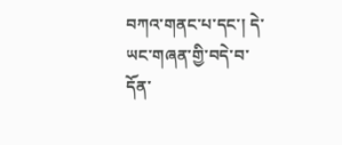བཀའ་གནང་པ་དང་། དེ་ཡང་གཞན་གྱི་བདེ་བ་དོན་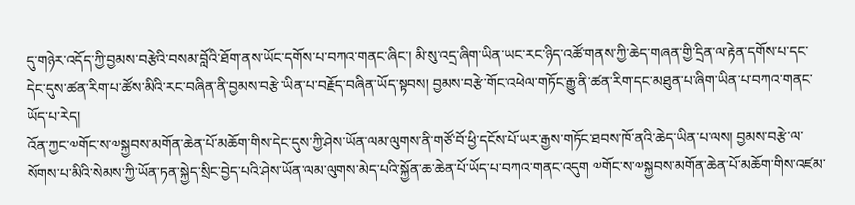དུ་གཉེར་འདོད་ཀྱི་བྱམས་བརྩེའི་བསམ་བློའི་ཐོག་ནས་ཡོང་དགོས་པ་བཀའ་གནང་ཞིང་། མི་སུ་འདྲ་ཞིག་ཡིན་ཡང་རང་ཉིད་འཚོ་གནས་ཀྱི་ཆེད་གཞན་གྱི་དྲིན་ལ་རྟེན་དགོས་པ་དང་དེང་དུས་ཚན་རིག་པ་ཚོས་མིའི་རང་བཞིན་ནི་བྱམས་བརྩེ་ཡིན་པ་བརྗོད་བཞིན་ཡོད་སྟབས། བྱམས་བརྩེ་གོང་འཕེལ་གཏོང་རྒྱུ་ནི་ཚན་རིག་དང་མཐུན་པ་ཞིག་ཡིན་པ་བཀའ་གནང་ཡོད་པ་རེད།
འོན་ཀྱང་༧གོང་ས་༧སྐྱབས་མགོན་ཆེན་པོ་མཆོག་གིས་དེང་དུས་ཀྱི་ཤེས་ཡོན་ལམ་ལུགས་ནི་གཙོ་བོ་ཕྱི་དངོས་པོ་ཡར་རྒྱས་གཏོང་ཐབས་ཁོ་ནའི་ཆེད་ཡིན་པ་ལས། བྱམས་བརྩེ་ལ་སོགས་པ་མིའི་སེམས་ཀྱི་ཡོན་ཏན་སྐྱེད་སྲིང་བྱེད་པའི་ཤེས་ཡོན་ལམ་ལུགས་མེད་པའི་སྐྱོན་ཆ་ཆེན་པོ་ཡོད་པ་བཀའ་གནང་འདུག ༧གོང་ས་༧སྐྱབས་མགོན་ཆེན་པོ་མཆོག་གིས་འཛམ་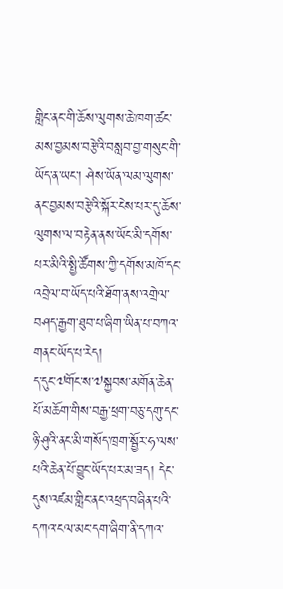གླིང་ནང་གི་ཆོས་ལུགས་ཆེ་ཁག་ཚང་མས་བྱམས་བརྩེའི་བསླབ་བྱ་གསུང་གི་ཡོད་ན་ཡང་། ཤེས་ཡོན་ལམ་ལུགས་ནང་བྱམས་བརྩེའི་སྐོར་ངེས་པར་དུ་ཆོས་ལུགས་ལ་བརྟེན་ནས་ཡོང་མི་དགོས་པར་མིའི་སྤྱི་ཚོགས་ཀྱི་དགོས་མཁོ་དང་འབྲེལ་བ་ཡོད་པའི་ཐོག་ནས་འགྲེལ་བཤད་རྒྱག་ཐུབ་པ་ཞིག་ཡིན་པ་བཀའ་གནང་ཡོད་པ་རེད།
ད་དུང་༧གོང་ས་༧སྐྱབས་མགོན་ཆེན་པོ་མཆོག་གིས་བརྒྱ་ཕྲག་བཅུ་དགུ་དང་ཉི་ཤུའི་ནང་མི་གསོད་ཁྲག་སྦྱོར་ཧ་ལས་པའི་ཆེན་པོ་བྱུང་ཡོད་པར་མ་ཟད། དེང་དུས་འཛམ་གླིང་ནང་འཕྲད་བཞིན་པའི་དཀའ་ངལ་མང་དག་ཞིག་ནི་དཀའ་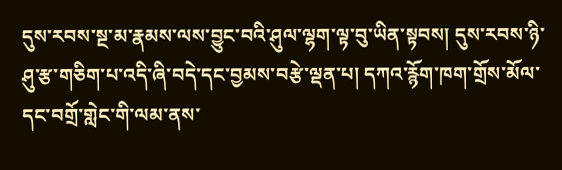དུས་རབས་སྔ་མ་རྣམས་ལས་བྱུང་བའི་ཤུལ་ལྷག་ལྟ་བུ་ཡིན་སྟབས། དུས་རབས་ཉི་ཤུ་རྩ་གཅིག་པ་འདི་ཞི་བདེ་དང་བྱམས་བརྩེ་ལྡན་པ། དཀའ་རྙོག་ཁག་གྲོས་མོལ་དང་བགྲོ་གླེང་གི་ལམ་ནས་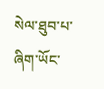སེལ་ཐུབ་པ་ཞིག་ཡོང་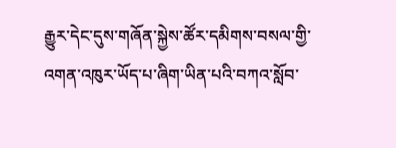རྒྱུར་དེང་དུས་གཞོན་སྐྱེས་ཚོར་དམིགས་བསལ་གྱི་འགན་འཁུར་ཡོད་པ་ཞིག་ཡིན་པའི་བཀའ་སློབ་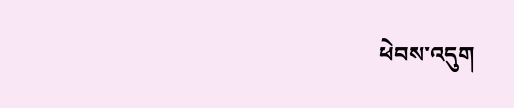ཕེབས་འདུག